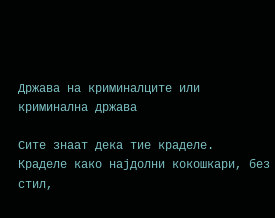Држава на криминалците или криминална држава

Сите знаат дека тие краделе.
Краделе како најдолни кокошкари, без стил,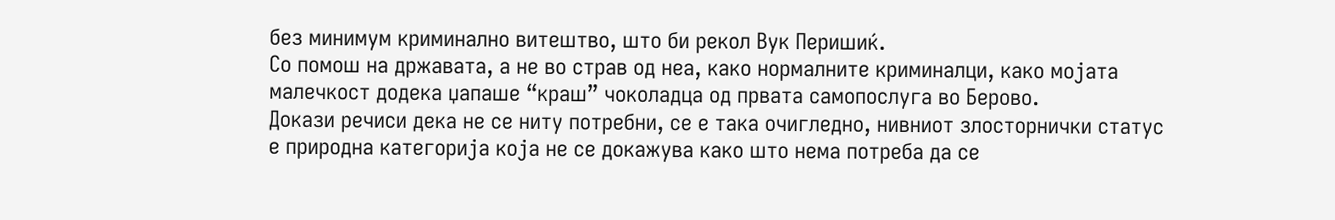без минимум криминално витештво, што би рекол Вук Перишиќ.
Со помош на државата, а не во страв од неа, како нормалните криминалци, како мојата малечкост додека џапаше “краш” чоколадца од првата самопослуга во Берово.
Докази речиси дека не се ниту потребни, се е така очигледно, нивниот злосторнички статус е природна категорија која не се докажува како што нема потреба да се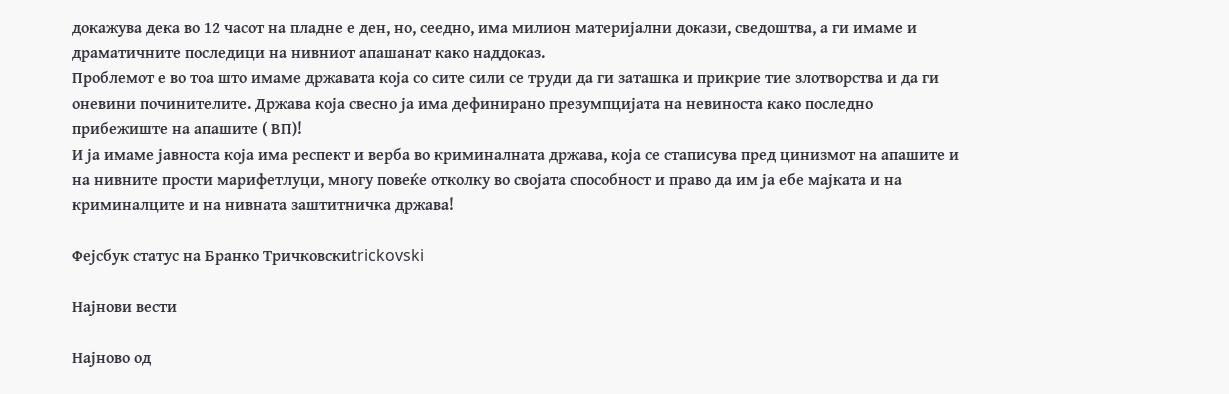докажува дека во 12 часот на пладне е ден, но, сеедно, има милион материјални докази, сведоштва, а ги имаме и драматичните последици на нивниот апашанат како наддоказ.
Проблемот е во тоа што имаме државата која со сите сили се труди да ги заташка и прикрие тие злотворства и да ги оневини починителите. Држава која свесно ја има дефинирано презумпцијата на невиноста како последно прибежиште на апашите ( ВП)!
И ја имаме јавноста која има респект и верба во криминалната држава, која се стаписува пред цинизмот на апашите и на нивните прости марифетлуци, многу повеќе отколку во својата способност и право да им ја ебе мајката и на криминалците и на нивната заштитничка држава!

Фејсбук статус на Бранко Тричковскиtrickovski

Најнови вести

Најново од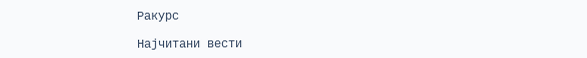Ракурс

Најчитани вести